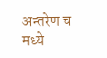अन्तरेण च मध्ये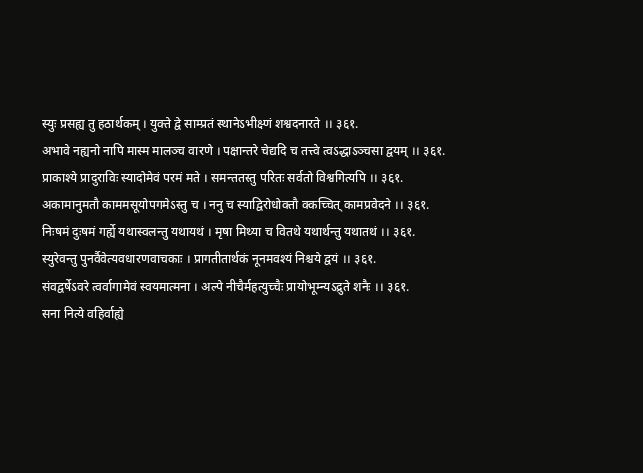स्युः प्रसह्य तु हठार्थकम् । युक्ते द्वे साम्प्रतं स्थानेऽभीक्ष्णं शश्वदनारते ।। ३६१.
अभावे नह्यनो नापि मास्म मालञ्च वारणे । पक्षान्तरे चेद्यदि च तत्त्वे त्वऽद्धाऽञ्चसा द्वयम् ।। ३६१.
प्राकाश्ये प्रादुराविः स्यादोमेवं परमं मते । समन्ततस्तु परितः सर्वतो विश्वगित्यपि ।। ३६१.
अकामानुमतौ काममसूयोपगमेऽस्तु च । ननु च स्याद्विरोधोक्तौ क्कच्चित् कामप्रवेदने ।। ३६१.
निःषमं दुःषमं गर्ह्ये यथास्वलन्तु यथायथं । मृषा मिथ्या च वितथे यथार्थन्तु यथातथं ।। ३६१.
स्युरेवन्तु पुनर्वैवेत्यवधारणवाचकाः । प्रागतीतार्थकं नूनमवश्यं निश्चये द्वयं ।। ३६१.
संवद्वर्षेऽवरे त्वर्वागामेवं स्वयमात्मना । अल्पे नीचैर्महत्युच्चैः प्रायोभूम्न्यऽद्रुते शनैः ।। ३६१.
सना नित्ये वहिर्वाह्ये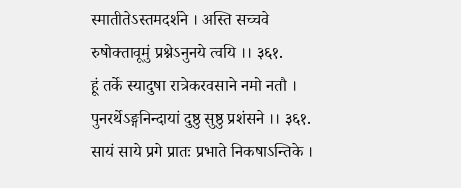स्मातीतेऽस्तमदर्शने । अस्ति सच्चवे रुषोक्तावूमुं प्रश्नेऽनुनये त्वयि ।। ३६१.
हूं तर्के स्यादुषा रात्रेकरवसाने नमो नतौ । पुनरर्थेऽङ्गनिन्दायां दुष्ठु सुष्ठु प्रशंसने ।। ३६१.
सायं साये प्रगे प्रातः प्रभाते निकषाऽन्तिके ।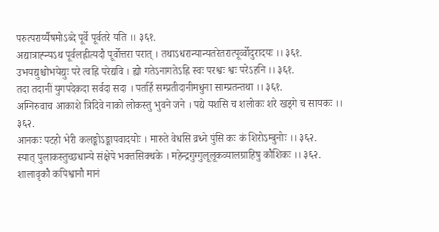परुत्परार्य्यैषमोऽब्दे पूर्वे पूर्वतरे यति ।। ३६१.
अद्यात्राह्न्यऽथ पूर्वलह्नीत्यदौ पूर्वोत्तरा परात् । तथाऽधरान्यान्यतरेतरात्पूर्व्वोदुरादयः ।। ३६१.
उभयद्युश्चोभयेद्युः परे त्वह्नि परेद्यवि । ह्यो गतेऽनागतेऽह्नि स्वः परश्वः श्वः परेऽहनि ।। ३६१.
तदा तदानीं युगपदेकदा सर्वदा सदा । पतर्हि सम्प्रतीदानीमधुना साम्प्रतन्तथा ।। ३६१.
अग्निरुवाच आकाशे त्रिदिवे नाको लोकस्तु भुवने जने । पद्ये यशसि च शलोकः शरे खड्गे च सायकः ।। ३६२.
आनकः पटहो भेरी कलङ्कोऽङ्कापवादयोः । मारुते वेधसि व्रध्ने पुंसि कः कं शिरोऽम्बुनोः ।। ३६२.
स्यात् पुलाकस्तुच्छधान्ये संक्षेपे भक्तसिक्थके । महेन्द्रगुग्गुलूलूकव्यालग्राहिषु कौशिकः ।। ३६२.
शालावृकौ कपिश्वानौ मानं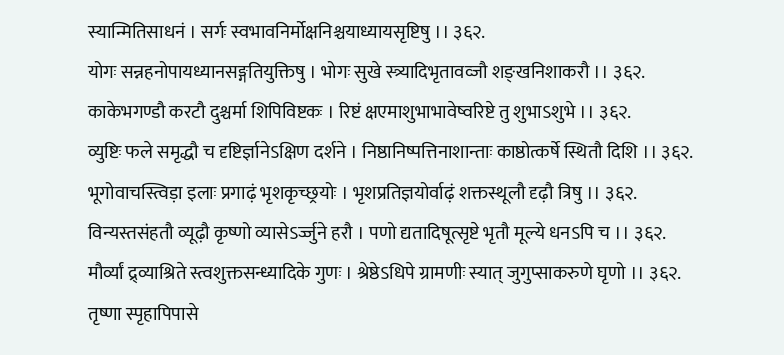स्यान्मितिसाधनं । सर्गः स्वभावनिर्मोक्षनिश्चयाध्यायसृष्टिषु ।। ३६२.
योगः सन्नहनोपायध्यानसङ्गतियुक्तिषु । भोगः सुखे स्त्र्यादिभृतावव्जौ शङ्खनिशाकरौ ।। ३६२.
काकेभगण्डौ करटौ दुश्चर्मा शिपिविष्टकः । रिष्टं क्षएमाशुभाभावेष्वरिष्टे तु शुभाऽशुभे ।। ३६२.
व्युष्टिः फले समृद्धौ च दृष्टिर्ज्ञानेऽक्षिण दर्शने । निष्ठानिष्पत्तिनाशान्ताः काष्ठोत्कर्षे स्थितौ दिशि ।। ३६२.
भूगोवाचस्त्विड़ा इलाः प्रगाढ़ं भृशकृच्छ्रयोः । भृशप्रतिज्ञयोर्वाढ़ं शक्तस्थूलौ दृढ़ौ त्रिषु ।। ३६२.
विन्यस्तसंहतौ व्यूढ़ौ कृष्णो व्यासेऽर्ज्जुने हरौ । पणो द्यतादिषूत्सृष्टे भृतौ मूल्ये धनऽपि च ।। ३६२.
मौर्व्यां द्र्व्याश्रिते स्त्वशुक्तसन्ध्यादिके गुणः । श्रेष्ठेऽधिपे ग्रामणीः स्यात् जुगुप्साकरुणे घृणो ।। ३६२.
तृष्णा स्पृहापिपासे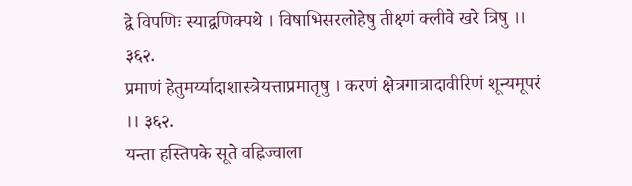द्वे विपणिः स्याद्वणिक्पथे । विषाभिसरलोहेषु तीक्ष्णं क्लीवे खरे त्रिषु ।। ३६२.
प्रमाणं हेतुमर्य्यादाशास्त्रेयत्ताप्रमातृषु । करणं क्षेत्रगात्रादावीरिणं शून्यमूपरं ।। ३६२.
यन्ता हस्तिपके सूते वह्निज्वाला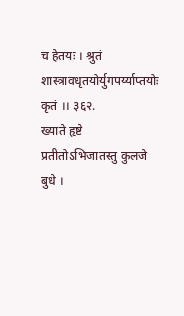च हेतयः । श्रुतं शास्त्रावधृतयोर्युगपर्य्याप्तयोः कृतं ।। ३६२.
ख्याते हृष्टे प्रतीतोऽभिजातस्तु कुलजे बुधे ।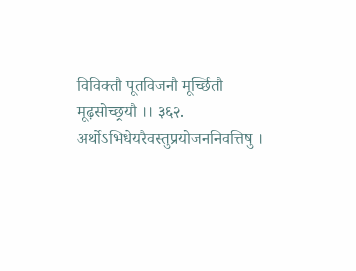विविक्तौ पूतविजनौ मूर्च्छितौ मूढ़सोच्छ्रयौ ।। ३६२.
अर्थोऽभिधेयरैवस्तुप्रयोजननिवत्तिषु ।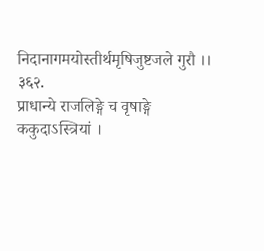निदानागमयोस्तीर्थमृषिजुष्टजले गुरौ ।। ३६२.
प्राधान्ये राजलिङ्गे च वृषाङ्गे ककुदाऽस्त्रियां ।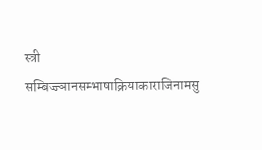स्त्री सम्बिज्ज्ञानसम्भाषाक्रियाकाराजिनामसु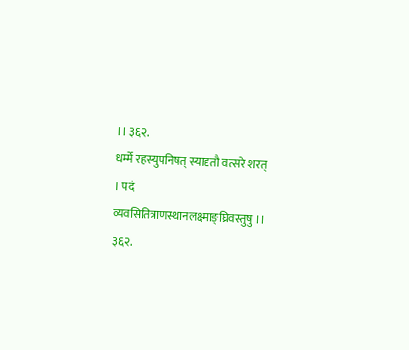।। ३६२.
धर्म्मे रहस्युपनिषत् स्यादृतौ वत्सरे शरत् । पदं व्यवसितित्राणस्थानलक्ष्माङ्घ्रिवस्तुषु ।। ३६२.